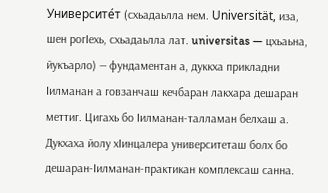Университе́т (схьадаьлла нем. Universität, иза, шен рогӀехь, схьадаьлла лат. universitas — цхьаьна, йукъарло) — фундаментан а, дуккха прикладни Ӏилманан а говзанчаш кечбаран лакхара дешаран меттиг. Цигахь бо Ӏилманан-талламан белхаш а. Дукхаха йолу хӀинцалера университеташ болх бо дешаран-Ӏилманан-практикан комплексаш санна.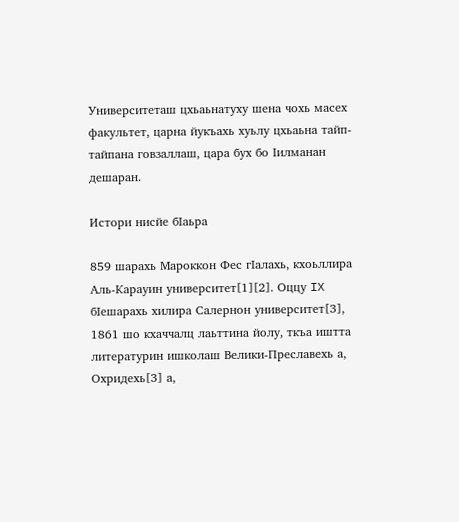Университеташ цхьаьнатуху шена чохь масех факультет, царна йукъахь хуьлу цхьаьна тайп-тайпана говзаллаш, цара бух бо Ӏилманан дешаран.

Истори нисйе бӀаьра

859 шарахь Мароккон Фес гӀалахь, кхоьллира Аль-Карауин университет[1][2]. Оццу IX бӀешарахь хилира Салернон университет[3], 1861 шо кхаччалц лаьттина йолу, ткъа иштта литературин ишколаш Велики-Преславехь а, Охридехь[3] а,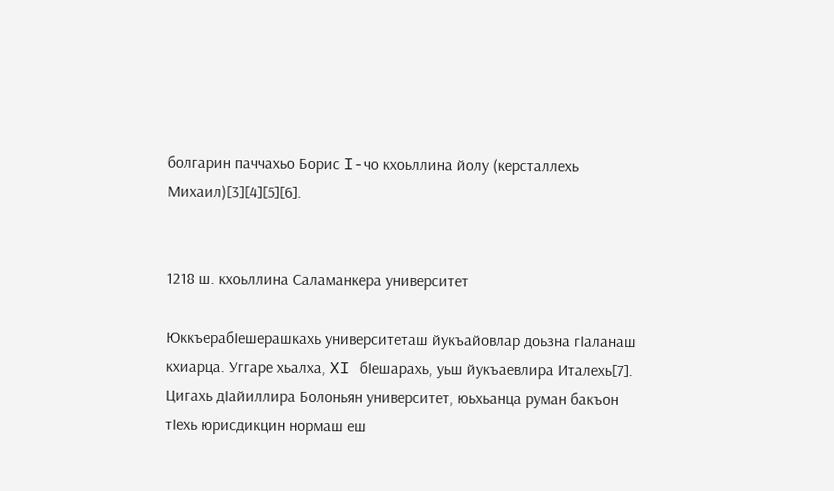болгарин паччахьо Борис I-чо кхоьллина йолу (керсталлехь Михаил)[3][4][5][6].


1218 ш. кхоьллина Саламанкера университет

ЮккъерабӀешерашкахь университеташ йукъайовлар доьзна гӀаланаш кхиарца. Уггаре хьалха, XI бӀешарахь, уьш йукъаевлира Италехь[7]. Цигахь дӀайиллира Болоньян университет, юьхьанца руман бакъон тӀехь юрисдикцин нормаш еш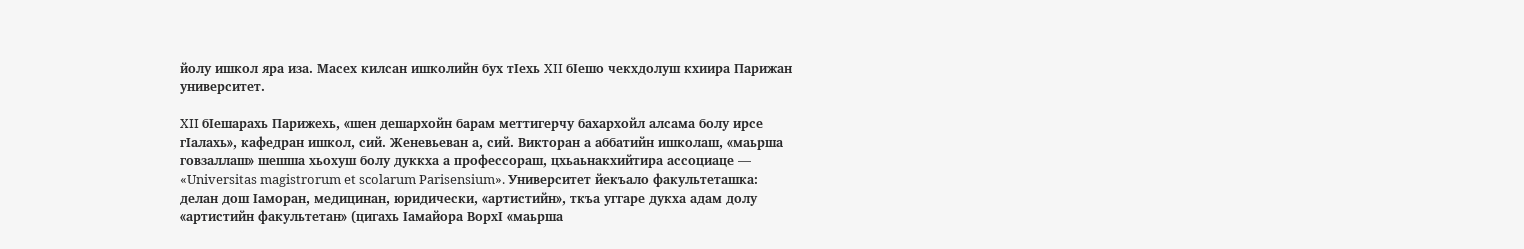йолу ишкол яра иза. Масех килсан ишколийн бух тӀехь XII бӀешо чекхдолуш кхиира Парижан университет.

XII бӀешарахь Парижехь, «шен дешархойн барам меттигерчу бахархойл алсама болу ирсе гӀалахь», кафедран ишкол, сий. Женевьеван а, сий. Викторан а аббатийн ишколаш, «маьрша говзаллаш» шешша хьохуш болу дуккха а профессораш, цхьаьнакхийтира ассоциаце — «Universitas magistrorum et scolarum Parisensium». Университет йекъало факультеташка: делан дош Ӏаморан, медицинан, юридически, «артистийн», ткъа уггаре дукха адам долу «артистийн факультетан» (цигахь Ӏамайора ВорхӀ «маьрша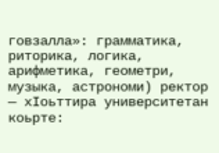говзалла»: грамматика, риторика, логика, арифметика, геометри, музыка, астрономи) ректор — хӀоьттира университетан коьрте: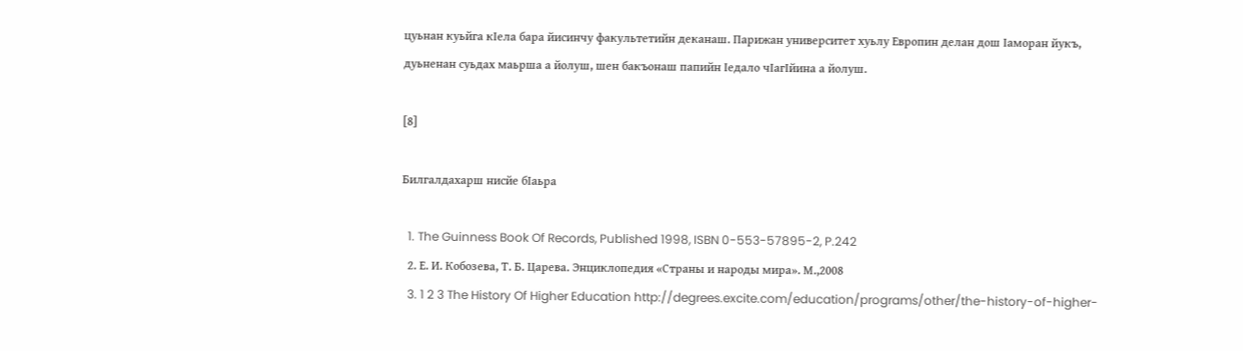цуьнан куьйга кӀела бара йисинчу факультетийн деканаш. Парижан университет хуьлу Европин делан дош Ӏаморан йукъ, дуьненан суьдах маьрша а йолуш, шен бакъонаш папийн Ӏедало чӀагӀйина а йолуш.

[8]

Билгалдахарш нисйе бӀаьра

  1. The Guinness Book Of Records, Published 1998, ISBN 0-553-57895-2, P.242
  2. Е. И. Кобозева, Т. Б. Царева. Энциклопедия «Страны и народы мира». М.,2008
  3. 1 2 3 The History Of Higher Education http://degrees.excite.com/education/programs/other/the-history-of-higher-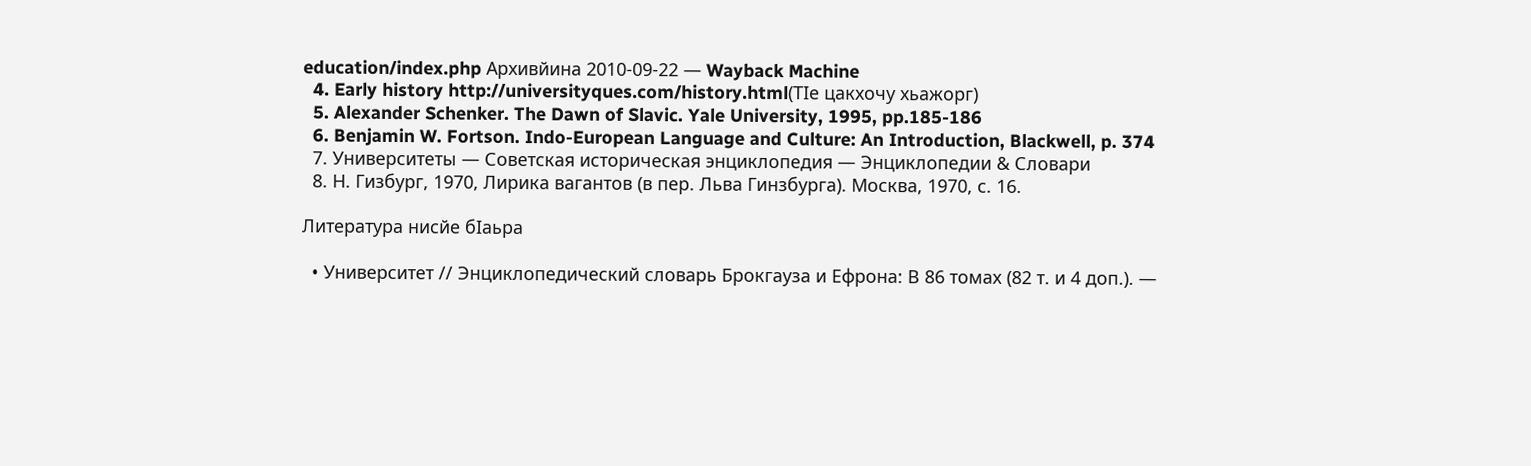education/index.php Архивйина 2010-09-22 — Wayback Machine
  4. Early history http://universityques.com/history.html(ТӀе цакхочу хьажорг)
  5. Alexander Schenker. The Dawn of Slavic. Yale University, 1995, pp.185-186
  6. Benjamin W. Fortson. Indo-European Language and Culture: An Introduction, Blackwell, p. 374
  7. Университеты — Советская историческая энциклопедия — Энциклопедии & Словари
  8. Н. Гизбург, 1970, Лирика вагантов (в пер. Льва Гинзбурга). Москва, 1970, с. 16.

Литература нисйе бӀаьра

  • Университет // Энциклопедический словарь Брокгауза и Ефрона: В 86 томах (82 т. и 4 доп.). —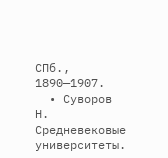СПб., 1890—1907.
  • Суворов Н. Средневековые университеты.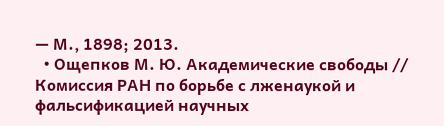— М., 1898; 2013.
  • Ощепков М. Ю. Академические свободы // Комиссия РАН по борьбе с лженаукой и фальсификацией научных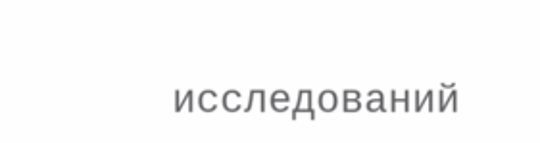исследований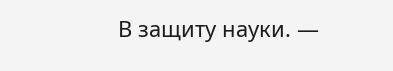В защиту науки. —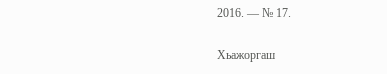2016. — № 17.

Хьажоргаш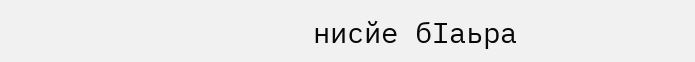нисйе бӀаьра